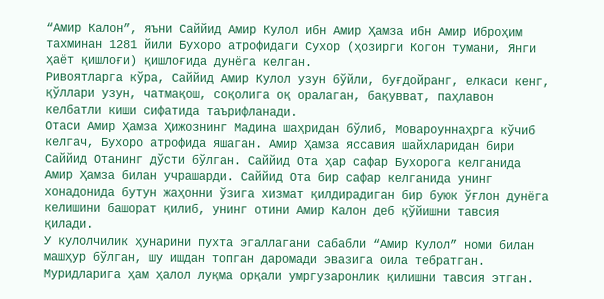“Амир Калон”, яъни Саййид Амир Кулол ибн Амир Ҳамза ибн Амир Иброҳим тахминан 1281 йили Бухоро атрофидаги Сухор (ҳозирги Когон тумани, Янги ҳаёт қишлоғи) қишлоғида дунёга келган.
Ривоятларга кўра, Саййид Амир Кулол узун бўйли, буғдойранг, елкаси кенг, қўллари узун, чатмақош, соқолига оқ оралаган, бақувват, паҳлавон келбатли киши сифатида таърифланади.
Отаси Амир Ҳамза Ҳижознинг Мадина шаҳридан бўлиб, Мовароуннаҳрга кўчиб келгач, Бухоро атрофида яшаган. Амир Ҳамза яссавия шайхларидан бири Саййид Отанинг дўсти бўлган. Саййид Ота ҳар сафар Бухорога келганида Амир Ҳамза билан учрашарди. Саййид Ота бир сафар келганида унинг хонадонида бутун жаҳонни ўзига хизмат қилдирадиган бир буюк ўғлон дунёга келишини башорат қилиб, унинг отини Амир Калон деб қўйишни тавсия қилади.
У кулолчилик ҳунарини пухта эгаллагани сабабли “Амир Кулол” номи билан машҳур бўлган, шу ишдан топган даромади эвазига оила тебратган. Муридларига ҳам ҳалол луқма орқали умргузаронлик қилишни тавсия этган.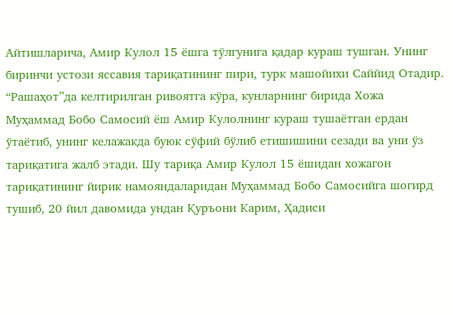Айтишларича, Амир Кулол 15 ёшга тўлгунига қадар кураш тушган. Унинг биринчи устози яссавия тариқатининг пири, турк машойихи Саййид Отадир.
“Рашаҳот”да келтирилган ривоятга кўра, кунларнинг бирида Хожа Муҳаммад Бобо Самосий ёш Амир Кулолнинг кураш тушаётган ердан ўтаётиб, унинг келажакда буюк сўфий бўлиб етишишини сезади ва уни ўз тариқатига жалб этади. Шу тариқа Амир Кулол 15 ёшидан хожагон тариқатининг йирик намояндаларидан Муҳаммад Бобо Самосийга шогирд тушиб, 20 йил давомида ундан Қуръони Карим, Ҳадиси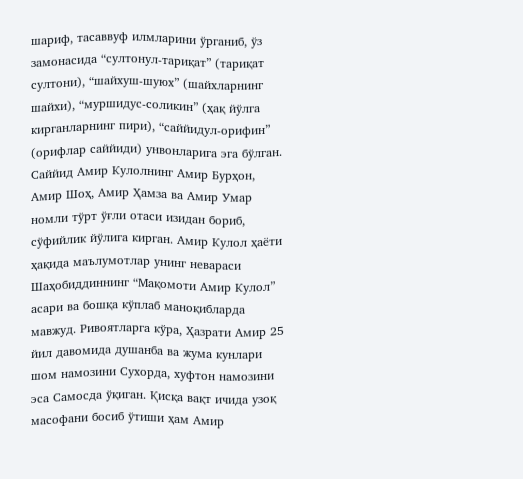шариф, тасаввуф илмларини ўрганиб, ўз замонасида “султонул-тариқат” (тариқат султони), “шайхуш-шуюх” (шайхларнинг шайхи), “муршидус-соликин” (ҳақ йўлга кирганларнинг пири), “саййидул-орифин” (орифлар саййиди) унвонларига эга бўлган.
Саййид Амир Кулолнинг Амир Бурҳон, Амир Шоҳ, Амир Ҳамза ва Амир Умар номли тўрт ўғли отаси изидан бориб, сўфийлик йўлига кирган. Амир Кулол ҳаёти ҳақида маълумотлар унинг невараси Шаҳобиддиннинг “Мақомоти Амир Кулол” асари ва бошқа кўплаб маноқибларда мавжуд. Ривоятларга кўра, Ҳазрати Амир 25 йил давомида душанба ва жума кунлари шом намозини Сухорда, хуфтон намозини эса Самосда ўқиган. Қисқа вақт ичида узоқ масофани босиб ўтиши ҳам Амир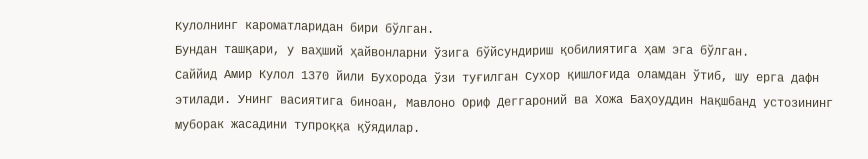Кулолнинг кароматларидан бири бўлган.
Бундан ташқари, у ваҳший ҳайвонларни ўзига бўйсундириш қобилиятига ҳам эга бўлган.
Саййид Амир Кулол 1370 йили Бухорода ўзи туғилган Сухор қишлоғида оламдан ўтиб, шу ерга дафн этилади. Унинг васиятига биноан, Мавлоно Ориф Деггароний ва Хожа Баҳоуддин Нақшбанд устозининг муборак жасадини тупроққа қўядилар.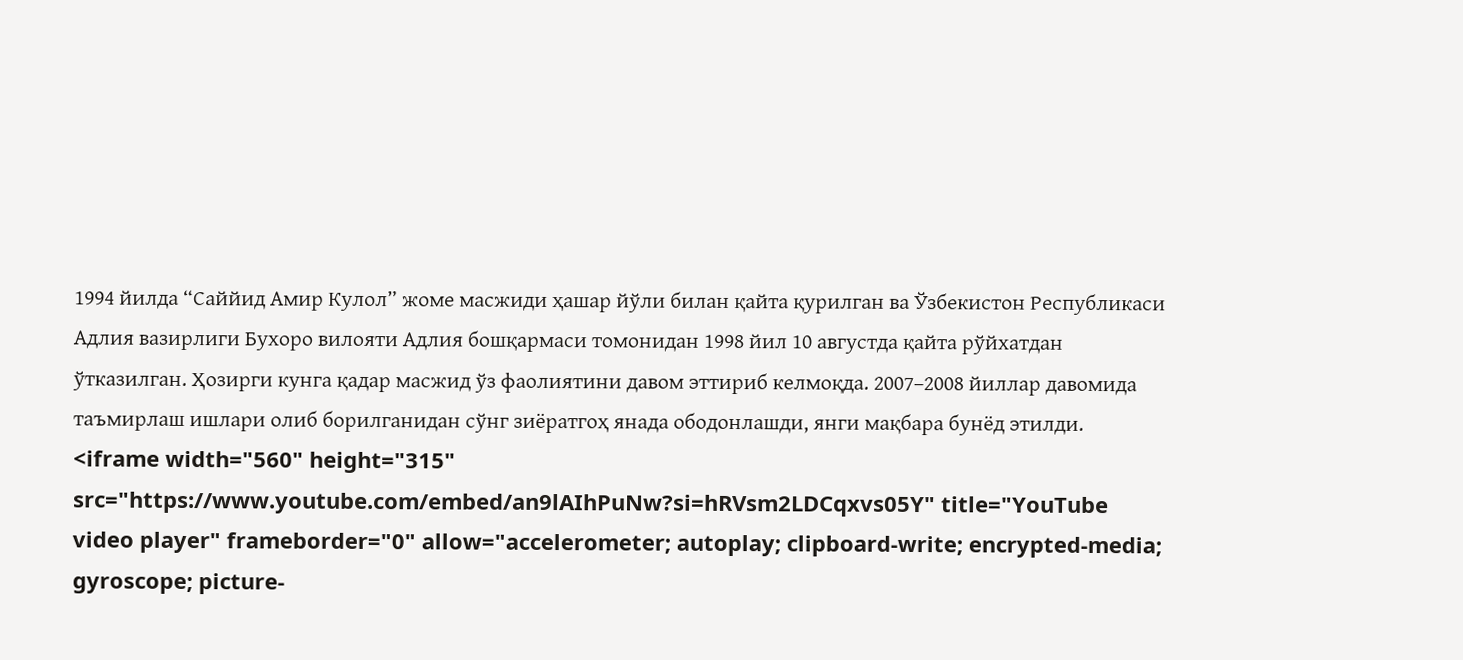1994 йилда “Саййид Амир Кулол” жоме масжиди ҳашар йўли билан қайта қурилган ва Ўзбекистон Республикаси Адлия вазирлиги Бухоро вилояти Адлия бошқармаси томонидан 1998 йил 10 августда қайта рўйхатдан ўтказилган. Ҳозирги кунга қадар масжид ўз фаолиятини давом эттириб келмоқда. 2007–2008 йиллар давомида таъмирлаш ишлари олиб борилганидан сўнг зиёратгоҳ янада ободонлашди, янги мақбара бунёд этилди.
<iframe width="560" height="315" src="https://www.youtube.com/embed/an9lAIhPuNw?si=hRVsm2LDCqxvs05Y" title="YouTube video player" frameborder="0" allow="accelerometer; autoplay; clipboard-write; encrypted-media; gyroscope; picture-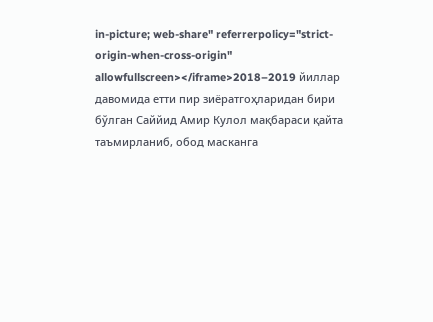in-picture; web-share" referrerpolicy="strict-origin-when-cross-origin" allowfullscreen></iframe>2018–2019 йиллар давомида етти пир зиёратгоҳларидан бири бўлган Саййид Амир Кулол мақбараси қайта таъмирланиб, обод масканга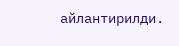айлантирилди.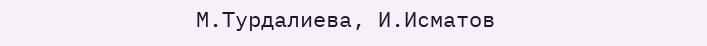М.Турдалиева, И.Исматов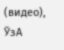(видео), ЎзА